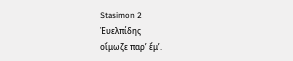Stasimon 2
Ἐυελπίδης
οἴμωζε παρʼ ἔμʼ.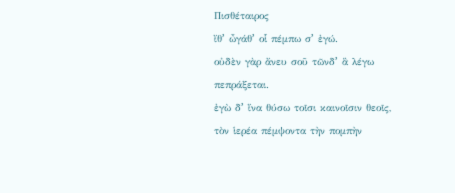Πισθέταιρος
ἴθʼ ὦγάθʼ οἷ πέμπω σʼ ἐγώ.
οὐδὲν γὰρ ἄνευ σοῦ τῶνδʼ ἃ λέγω πεπράξεται.
ἐγὼ δʼ ἵνα θύσω τοῖσι καινοῖσιν θεοῖς,
τὸν ἱερέα πέμψοντα τὴν πομπὴν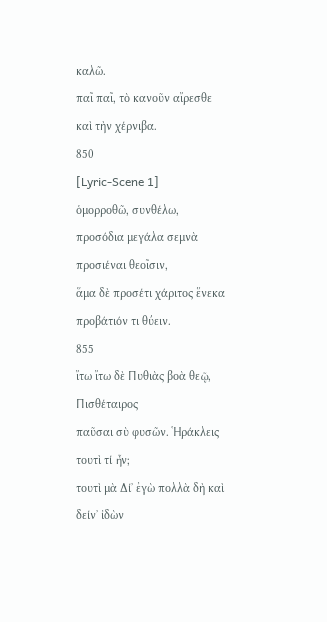καλῶ.
παῖ παῖ, τὸ κανοῦν αἴρεσθε καὶ τὴν χέρνιβα.
850
[Lyric-Scene 1]
ὁμορροθῶ, συνθέλω,
προσόδια μεγάλα σεμνὰ προσιέναι θεοῖσιν,
ἅμα δὲ προσέτι χάριτος ἕνεκα προβάτιόν τι θύειν.
855
ἴτω ἴτω δὲ Πυθιὰς βοὰ θεῷ,
Πισθέταιρος
παῦσαι σὺ φυσῶν. Ἡράκλεις τουτὶ τί ἦν;
τουτὶ μὰ Δίʼ ἐγὼ πολλὰ δὴ καὶ δείνʼ ἰδὼν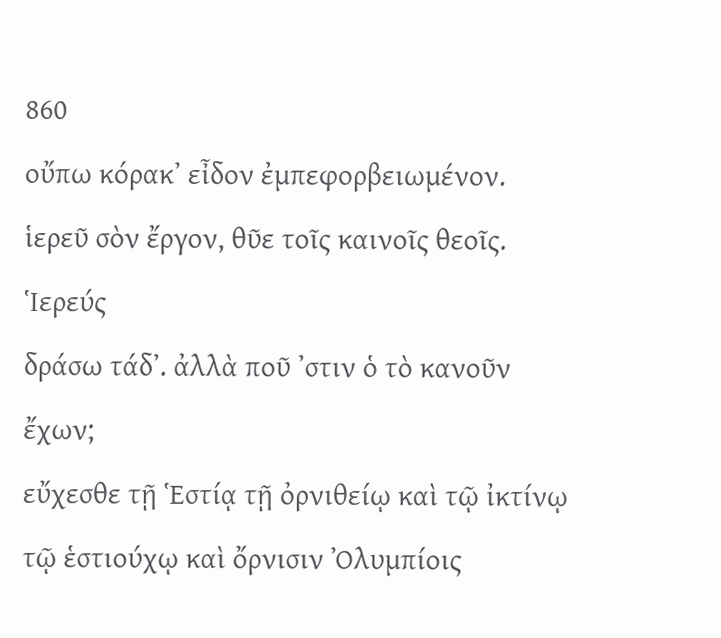860
οὔπω κόρακʼ εἶδον ἐμπεφορβειωμένον.
ἱερεῦ σὸν ἔργον, θῦε τοῖς καινοῖς θεοῖς.
Ἱερεύς
δράσω τάδʼ. ἀλλὰ ποῦ ʼστιν ὁ τὸ κανοῦν ἔχων;
εὔχεσθε τῇ Ἑστίᾳ τῇ ὀρνιθείῳ καὶ τῷ ἰκτίνῳ τῷ ἑστιούχῳ καὶ ὄρνισιν Ὀλυμπίοις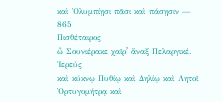καὶ Ὀλυμπίῃσι πᾶσι καὶ πάσῃσιν —
865
Πισθέταιρος
ὦ Σουνιέρακε χαῖρʼ ἄναξ Πελαργικέ.
Ἱερεύς
καὶ κύκνῳ Πυθίῳ καὶ Δηλίῳ καὶ Λητοῖ Ὀρτυγομήτρᾳ καὶ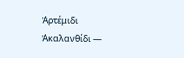Ἀρτέμιδι Ἀκαλανθίδι —